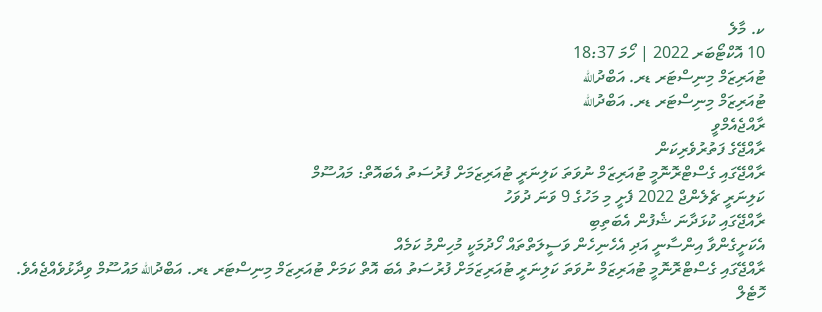ކ. މާލެ
10 އޮކްޓޯބަރ 2022 | ހޯމަ 18:37
ޓުއަރިޒަމް މިނިސްޓަރ ޑރ. އަބްދުالله
ޓުއަރިޒަމް މިނިސްޓަރ ޑރ. އަބްދުالله
ރާއްޖެއެމްވީ
ރާއްޖޭގެ ފަތުރުވެރިކަން
ރާއްޖޭގައި ގެސްޓްރޮނޮމީ ޓުއަރިޒަމް ނުވަތަ ކަލިނަރީ ޓުއަރިޒަމަށް ފުރުސަތު އެބައޮތް: މައުސޫމް
ކަލިނަރީ ޗެލެންޖް 2022 ފެށީ މި މަހުގެ 9 ވަނަ ދުވަހު
ރާއްޖޭގައި ކުޅަދާނަ ޝެފުން އެބަތިބި
އެކަށީގެންވާ އިންސާނީ އަދި އެހެނިހެން ވަސީލަތްތައް ހޯދުމަކީ މުހިންމު ކަމެއް
ރާއްޖޭގައި ގެސްޓްރޮނޮމީ ޓުއަރިޒަމް ނުވަތަ ކަލިނަރީ ޓުއަރިޒަމަށް ފުރުސަތު އެބަ އޮތް ކަމަށް ޓުއަރިޒަމް މިނިސްޓަރ ޑރ. އަބްދުالله މައުސޫމް ވިދާޅުވެއްޖެއެވެ.
ހޮޓެލް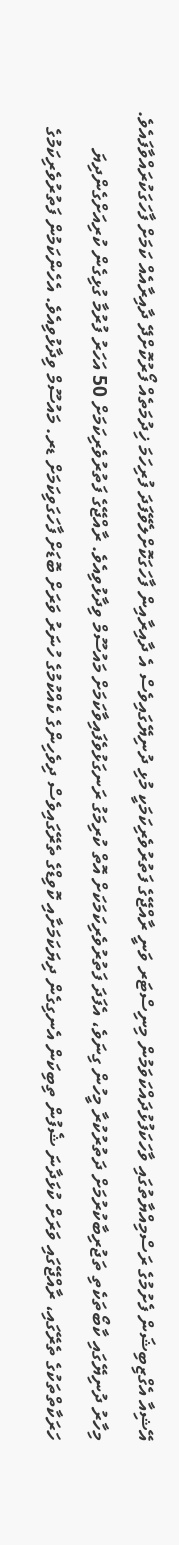އޭޝިއާ އެގްޒިބިޝަން ފެށުމުގެ ރަސްމިއްޔާތުގައި ވާހަކަފުޅުދައްކަވަމުން މިނިސްޓަރ ވަނީ ރާއްޖޭގެ ފަތުރުވެރިކަމަކީ މުޅި ދުނިޔޭގައިވެސް އެ ދާއިރާއިން ފާހަގަކޮށްލެވޭފަދަ ފުރިހަމަ ޚިދުމަތެއް ފޯރުކޮށްދޭ ދާއިރާއެއް ކަމަށް ފާހަގަކުރައްވާފައެވެ. މިހާރު ދުނިޔޭގައި ކާބޯތަކެތި ތަޖުރިބާކުރުމަށް ދަތުރުކުރާ މީހުން ގިނަވެ، އެފަދަ ފަތުރުވެރިކަމަކަށް އޮތް ކުރިމަގު ރަނގަޅުވެފައިވާކަމަށް މައުސޫމް ވިދާޅުވިއެވެ. ރާއްޖޭގެ ފަތުރުވެރިކަމަށް 50 އަހަރު ފުރުމާ ގުޅިގެން ކުރިއަށްގެންދިޔަ ހަރަކާތްތަކުގެ ތެރޭގައި، ރާއްޖޭގައި ވަރަށް ކުޅަދާނަ ޝެފުން ތިބިކަން އެނގިގެން ދިޔަކަމަށާއި ކޮވިޑްގެ ތެރޭގައިވެސް ދިވެހިންގެ ކެއްކުމުގެ ހުނަރު ވަރަށް ބޮޑަށް ފާހަގަވިކަމަށް ޑރ. މައުސޫމް ވިދާޅުވިއެވެ. އެހެންކަމުން ފަތުރުވެރިކަމުގެ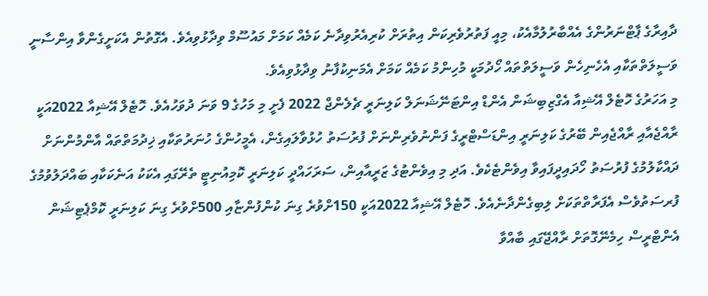ދާއިރާގެ ޕާޓްނަރުންގެ އެއްބާރުލުމާއެކު، މިއީ ފަތުރުވެރިކަން އިތުރަށް ކުރިއެރުވިދާނެ ކަމެއް ކަމަށް މައުސޫމް ވިދާޅުވިއެވެ. އެގޮތުން އެކަށީގެންވާ އިންސާނީ ވަސީލަތްތަކާއި އެހެނިހެން ވަސީލަތްތައް ހޯދުމަކީ މުހިންމު ކަމެއް ކަމަށް އެމަނިކުފާނު ވިދާޅުވިއެވެ.
މި އަހަރުގެ ހޮޓެލް އޭޝިއާ އެގްޒިބިޝަން އެންޑް އިންޓަނޭޝަނަލް ކަލިނަރީ ޗެލެންޖް 2022 ފެށީ މި މަހުގެ 9 ވަނަ ދުވަހުއެވެ. ހޮޓެލް އޭޝިއާ 2022އަކީ ރާއްޖެއާއި ރާއްޖެއިން ބޭރުގެ ކަލިނަރީ އިންޑަސްޓްރީގެ ފަންނުވެރިންނަށް ފުރުސަތު ހުޅުވާލައިގެން، އެމީހުންގެ ހުނަރުތަކާއި ޚިދުމަތްތައް އާންމުންނަށް ދައްކާލުމުގެ ފުރުސަތު ހޯދައިދީފައިވާ އިވެންޓެކެވެ. އަދި މި އިވެންޓުގެ ޒަރީއާއިން، ސަރަހައްދީ ކަލިނަރީ ކޮމިއުނިޓީ ތެރޭގައި އެކަކު އަނެކަކާއި ބައްދަލުވުމުގެ ފުރސަތުވެސް އެފަރާތްތަކަށް ލިބިގެންދާނެއެވެ. ހޮޓެލް އޭޝިއާ 2022އަކީ 150ށްވުރެ ގިނަ ކުންފުންޏާއި 500ށްވުރެ ގިނަ ކަލިނަރީ ކޮމްޕެޓިޝަން އެންޓްރީސް ހިމެނޭގޮތަށް ރާއްޖޭގައި ބާއްވާ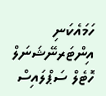ހަމައެކަނި އިންޓަރނޭޝަނަލް ހޮޓެލް ސަޕްލައިސް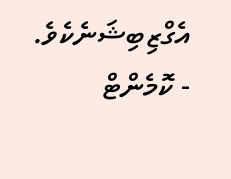އެގްޒިބިޝަނެކެވެ.
- ކޮމެންޓް